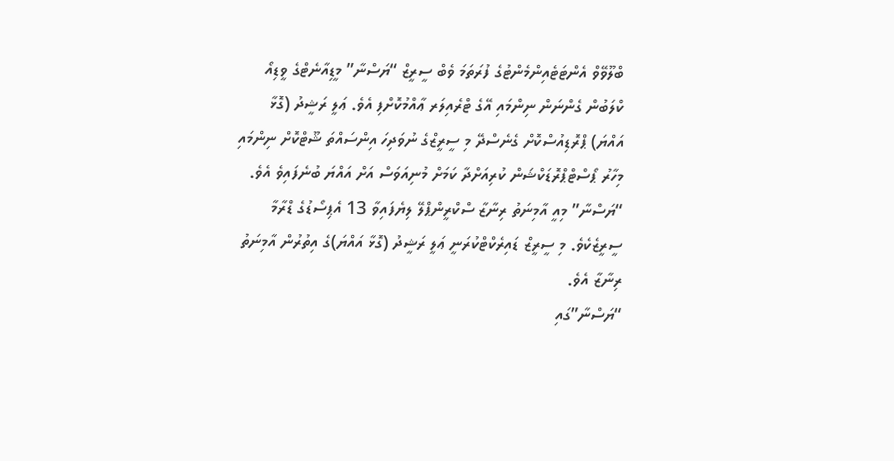ބްލޫވޭވް އެންޓަޓެއިންމެންޓުގެ ފުރަތަމަ ވެބް ސީރީޒް “ޔަސްނާ” މީޑިއާނެޓްގެ ވީޑިއޯ ކްލަބުން ގެންނަން ނިންމައި އޭގެ ޓްރެއިލަރ ޢާއްމުކޮށްފި އެވެ. ޢަލީ ރަޝީދު (ގޮޅާ އައްޔަ) ޕްރޮޑިއުސްކޮށް ގެނެސްދޭ މި ސީރީޒްގެ ނުވަދިހަ އިންސައްތަ ޝޫޓްކޮށް ނިންމައި މިހާރު ޕޯސްޓްޕްރޮޑަކްޝަން ކުރިއަށްދާ ކަމަށް މުނިއަވަސް އަށް އައްޔަ ބުނެފައިވެ އެވެ.
“ޔަސްނާ” މިއީ އާމިނަތު ރިނާޒާ ސްކްރީންޕްލޭ ލިޔެފައިވާ 13 އެޕިސޯޑުގެ ޑްރާމާ ސީރީޒެކެވެ. މި ސީރީޒް ޑައިރެކްޓްކުރަނީ ޢަލީ ރަޝީދު (ގޮޅާ އައްޔަ)ގެ އިތުރުން އާމިނަތު ރިނާޒާ އެވެ.
“ޔަސްނާ”ގައި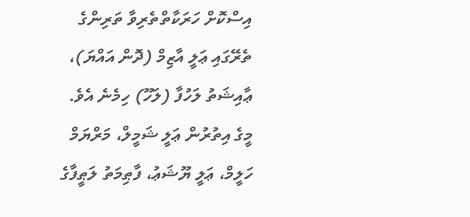އިސްކޮށް ހަރަކާތްތެރިވާ ތަރިންގެ ތެރޭގައި ޢަލީ އާޒިމް (ދޮން އައްޔަ)، ޢާއިޝަތު ލަހުފާ (ލަހޫ) ހިމެނެ އެވެ. މީގެ އިތުރުން ޢަލީ ޝަމީލް، މަރްޔަމް ހަލީމް، ޢަލީ ޔޫޝަޢު، ފާޠިމަތު ލަޠީފާގެ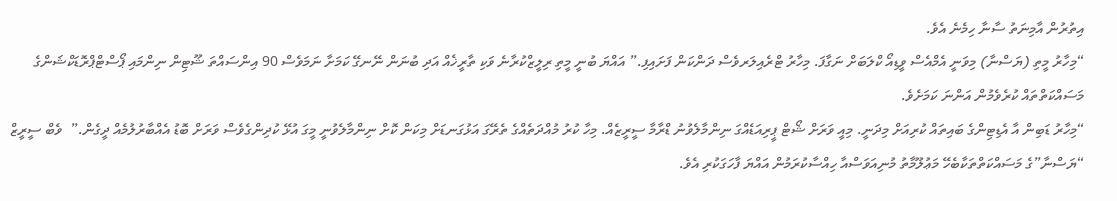އިތުރުން އާމިނަތު ސާނާ ހިމެނެ އެވެ.
“މިހާރު މީތި (ޔަސްނާ) މިވަނީ އެމްއެސް ވީޑިއޯ ކްލަބަށް ނަގާފަ. މިހާރު ޓްރެއިލަރވެސް ދަންކަން ފަށައިފި.” އައްޔަ ބުނީ މީތި ރިލީޒްކުރާނެ ވަކި ތާރީޚެއް އަދި ބުނަން ނޭނގޭ ކަމަށާ ނަމަވެސް 90 އިންސައްތަ ޝޫޓިން ނިންމައި ޕޯސްޓްޕްރޮޑަކްޝަންގެ މަސައްކަތްތައް ކުރެވެމުން އަންނަ ކަމަށެވެ.
“މިހާރު ޑަބިން އާ އެޑިޓިންގެ ބައިތައް ކުރިއަށް މިދަނީ. މިއީ ވަރަށް ޝޯޓް ޕީރިއަޑެއްގަ ނިންމާލެވުނު ޑްރާމާ ސީރީޒެއް. މިހާ ކުރު މުއްދަތެއްގެ ތެރޭގަ އަޅުގަނޑަށް މިކަން ކޮށް ނިންމާލެވުނީ މީގަ އުޅޭ ކުދިންގެވެސް ވަރަށް ބޮޑު އެއްބާރުލުމެއް ދީގެން.”  ވެބް ސީރީޒް “ޔަސްނާ”ގެ މަސައްކަތްތަކާބެހޭ މަޢުލޫމާތު މުނިއަވަސްއާ ހިއްސާކުރަމުން އައްޔަ ފާހަގަކުރި އެވެ.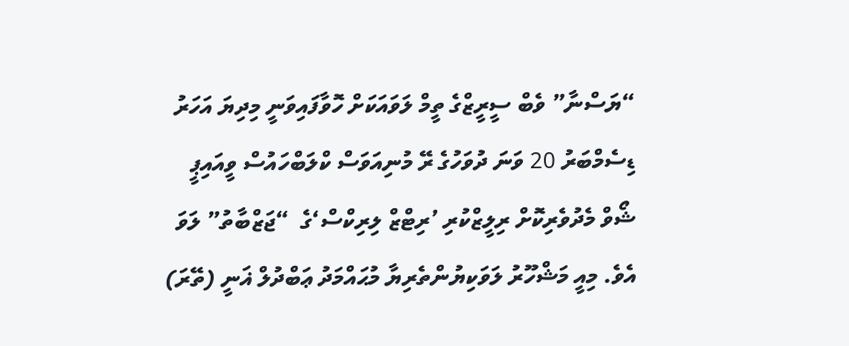“ޔަސްނާ” ވެބް ސީރީޒްގެ ތީމް ލަވައަކަށް ހޮވާފައިވަނީ މިދިޔަ އަހަރު ޑިސެމްބަރު 20 ވަނަ ދުވަހުގެ ރޭ މުނިއަވަސް ކްލަބްހައުސް ވީއައިޕީ ޝޯވް މެދުވެރިކޮށް ރިލީޒްކުރި ’ރިޓްޒް ލިރިކްސް‘ގެ  “ޖަޒްބާތު” ލަވަ އެވެ. މިއީ މަޝްހޫރު ލަވަކިޔުންތެރިޔާ މުޙައްމަދު ޢަބްދުލް ޣަނީ (ތޭރަ)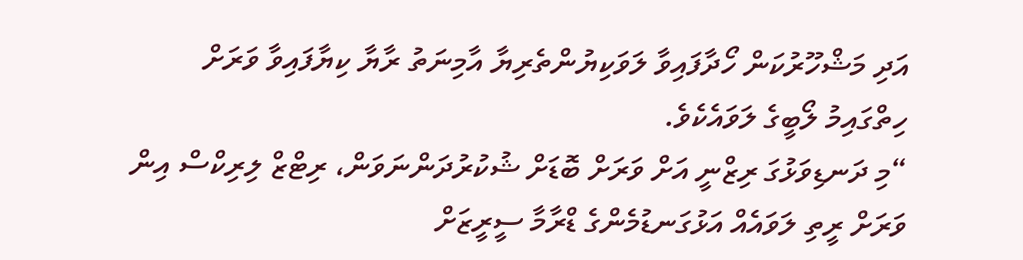އަދި މަޝްހޫރުކަން ހޯދާފައިވާ ލަވަކިޔުންތެރިޔާ އާމިނަތު ރާޔާ ކިޔާފައިވާ ވަރަށް ހިތްގައިމު ލޯބީގެ ލަވައެކެވެ.
“މި ދަނޑިވަޅުގަ ރިޒްނީ އަށް ވަރަށް ބޮޑަށް ޝުކުރުދަންނަވަން، ރިޓްޒް ލިރިކްސް އިން ވަރަށް ރީތި ލަވައެއް އަޅުގަނޑުމެންގެ ޑްރާމާ ސީރީޒަށް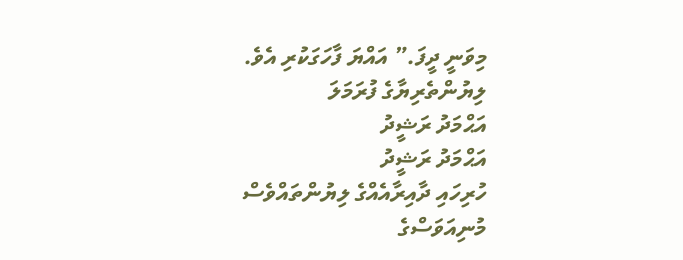މިވަނީ ދީފަ.” އައްޔަ ފާހަގަކުރި އެވެ.
ލިޔުންތެރިޔާގެ ފުރަމަލަ
އަޙްމަދު ރަޝީދު
އަޙްމަދު ރަޝީދު
ހުރިހައި ދާއިރާއެއްގެ ލިޔުންތައްވެސް މުނިއަވަސްގެ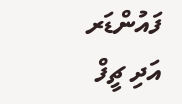ފައުންޑަރ އަދި ޗީފް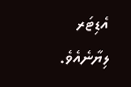އެޑިޓަރ ލިޔާނެއެވެ.